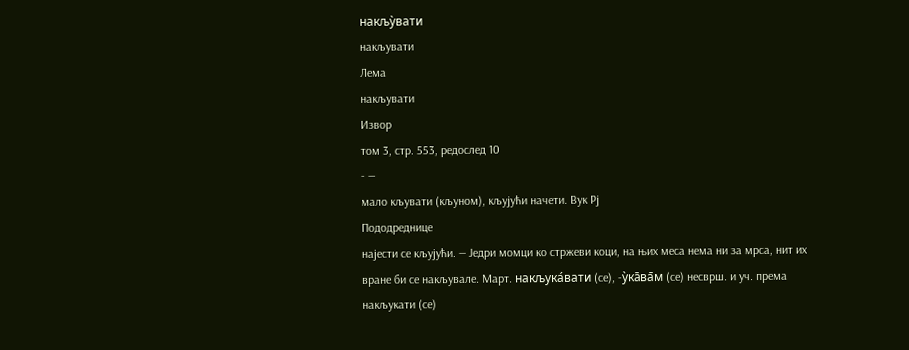накљу̀вати
накљувати
Лема
накљувати
Извор
том 3, стр. 553, редослед 10
- —
мало кљувати (кљуном), кљујући начети. Вук Рј
Пододреднице
најести се кљујући. — Једри момци ко стржеви коци, на њих меса нема ни за мрса, нит их вране би се накљувале. Март. накљука́вати (се), -у̀ка̄ва̄м (се) несврш. и уч. према накљукати (се)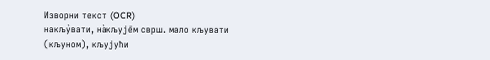Изворни текст (OCR)
накљу̀вати, на̀кљује̄м сврш. мало кљувати (кљуном), кљујући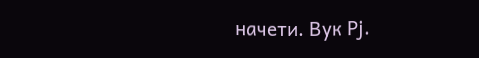начети. Вук Рј.